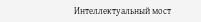Интеллектуальный мост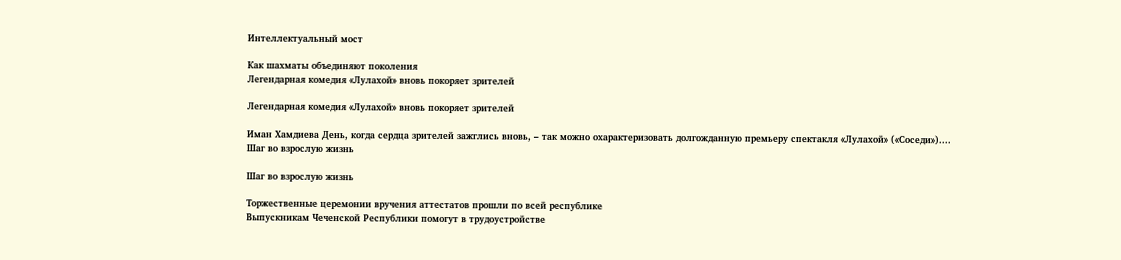Интеллектуальный мост

Как шахматы объединяют поколения
Легендарная комедия «Лулахой» вновь покоряет зрителей

Легендарная комедия «Лулахой» вновь покоряет зрителей

Иман Хамдиева День, когда сердца зрителей зажглись вновь, – так можно охарактеризовать долгожданную премьеру спектакля «Лулахой» («Соседи»)....
Шаг во взрослую жизнь

Шаг во взрослую жизнь

Торжественные церемонии вручения аттестатов прошли по всей республике
Выпускникам Чеченской Республики помогут в трудоустройстве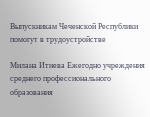Выпускникам Чеченской Республики помогут в трудоустройстве

Милана Итиева Ежегодно учреждения среднего профессионального образования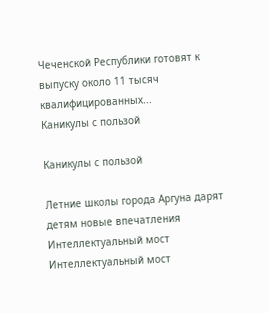Чеченской Республики готовят к выпуску около 11 тысяч квалифицированных...
Каникулы с пользой

Каникулы с пользой

Летние школы города Аргуна дарят детям новые впечатления
Интеллектуальный мост
Интеллектуальный мост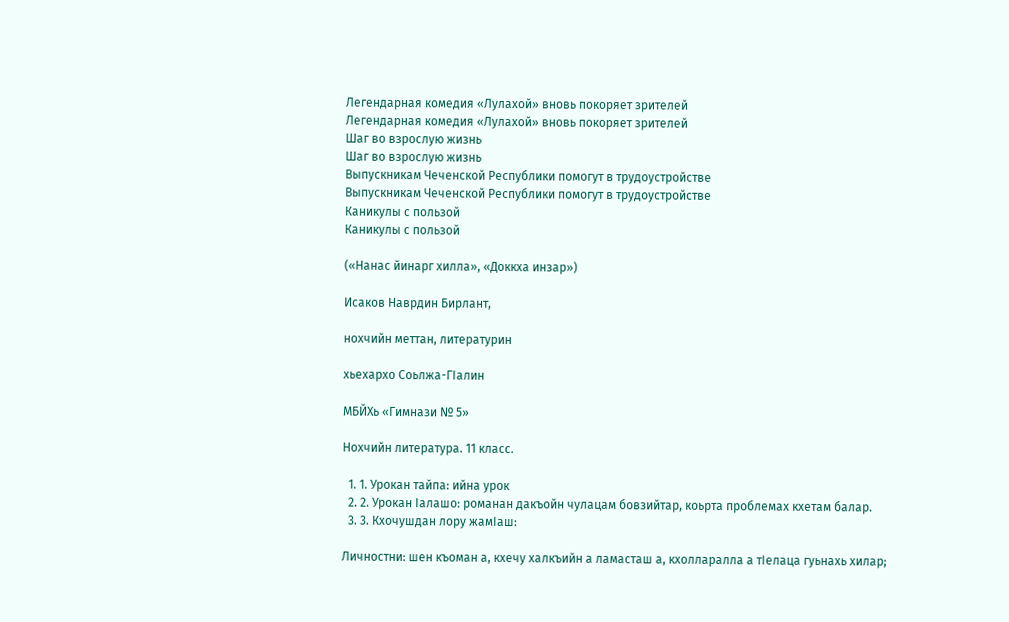Легендарная комедия «Лулахой» вновь покоряет зрителей
Легендарная комедия «Лулахой» вновь покоряет зрителей
Шаг во взрослую жизнь
Шаг во взрослую жизнь
Выпускникам Чеченской Республики помогут в трудоустройстве
Выпускникам Чеченской Республики помогут в трудоустройстве
Каникулы с пользой
Каникулы с пользой

(«Нанас йинарг хилла», «Доккха инзар»)

Исаков Наврдин Бирлант,

нохчийн меттан, литературин

хьехархо Соьлжа-ГIалин

МБЙХь «Гимнази № 5»

Нохчийн литература. 11 класс.

  1. 1. Урокан тайпа: ийна урок
  2. 2. Урокан Iалашо: романан дакъойн чулацам бовзийтар, коьрта проблемах кхетам балар.
  3. 3. Кхочушдан лору жамIаш:

Личностни: шен къоман а, кхечу халкъийн а ламасташ а, кхолларалла а тIелаца гуьнахь хилар;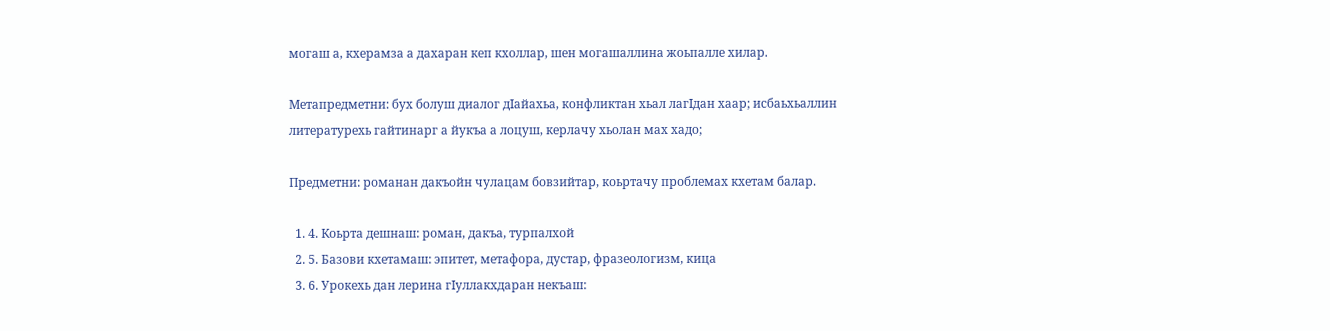могаш а, кхерамза а дахаран кеп кхоллар, шен могашаллина жоьпалле хилар.

Метапредметни: бух болуш диалог дIайахьа, конфликтан хьал лагIдан хаар; исбаьхьаллин литературехь гайтинарг а йукъа а лоцуш, керлачу хьолан мах хадо;

Предметни: романан дакъойн чулацам бовзийтар, коьртачу проблемах кхетам балар.

  1. 4. Коьрта дешнаш: роман, дакъа, турпалхой
  2. 5. Базови кхетамаш: эпитет, метафора, дустар, фразеологизм, кица
  3. 6. Урокехь дан лерина гIуллакхдаран некъаш: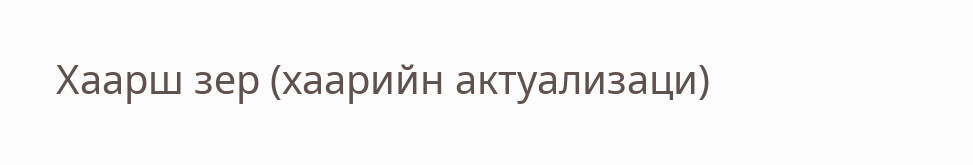Хаарш зер (хаарийн актуализаци)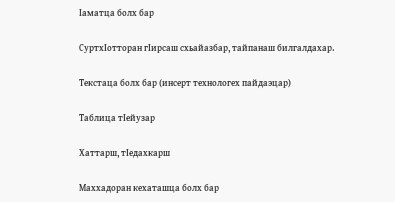Iаматца болх бар

СуртхIотторан гIирсаш схьайазбар, тайпанаш билгалдахар.

Текстаца болх бар (инсерт технологех пайдаэцар)

Таблица тIейузар

Хаттарш, тIедахкарш

Маххадоран кехаташца болх бар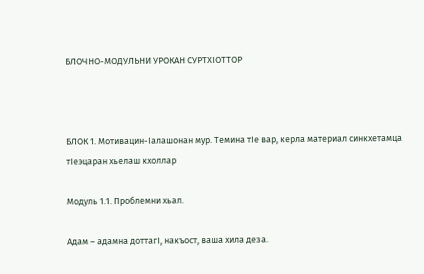БЛОЧНО-МОДУЛЬНИ УРОКАН СУРТХIОТТОР



БЛОК 1. Мотивацин-Iалашонан мур. Темина тIе вар, керла материал синкхетамца тIеэцаран хьелаш кхоллар

Модуль 1.1. Проблемни хьал.

Адам – адамна доттагI, накъост, ваша хила деза.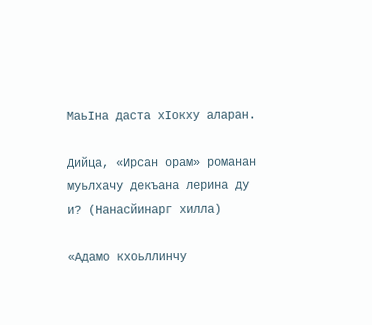МаьIна даста хIокху аларан.

Дийца, «Ирсан орам» романан муьлхачу декъана лерина ду и? (Нанасйинарг хилла)

«Адамо кхоьллинчу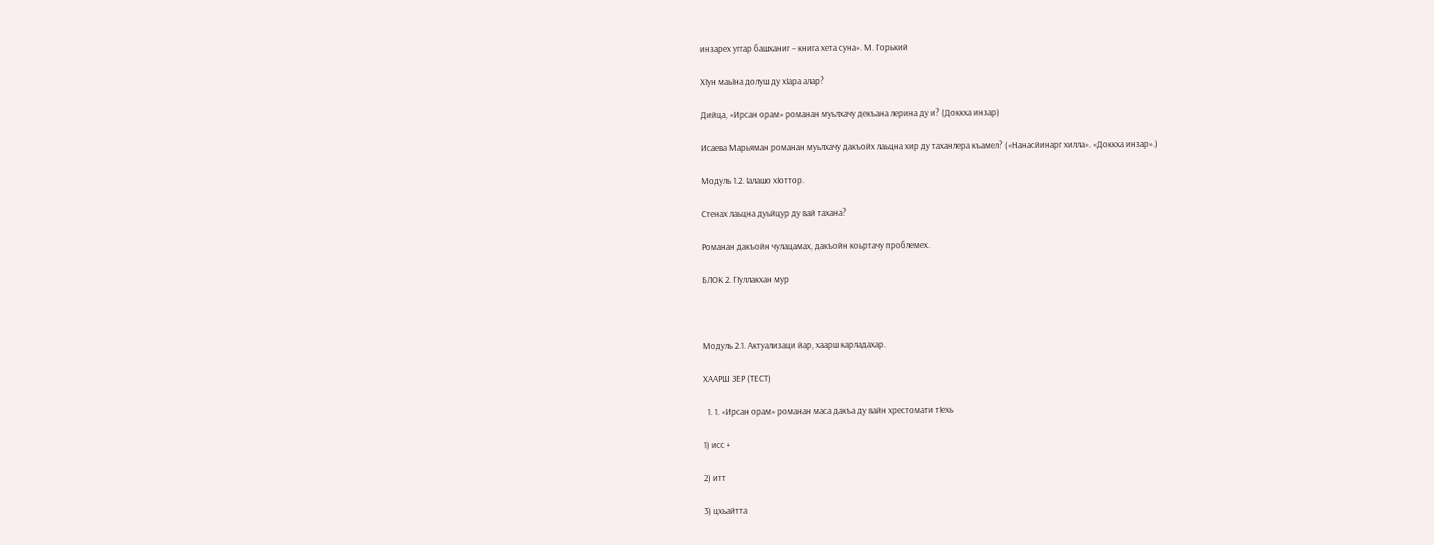инзарех уггар башханиг – книга хета суна». М. Горький

ХIун маьIна долуш ду хIара алар?

Дийца, «Ирсан орам» романан муьлхачу декъана лерина ду и? (Доккха инзар)

Исаева Марьяман романан муьлхачу дакъойх лаьцна хир ду таханлера къамел? («Нанасйинарг хилла». «Доккха инзар».)

Модуль 1.2. Iалашо хIоттор.

Стенах лаьцна дуьйцур ду вай тахана?

Романан дакъойн чулацамах, дакъойн коьртачу проблемех.

БЛОК 2. ГIуллакхан мур



Модуль 2.1. Актуализаци йар, хаарш карладахар.

ХААРШ ЗЕР (ТЕСТ)

  1. 1. «Ирсан орам» романан маса дакъа ду вайн хрестомати тIехь

1) исс +

2) итт

3) цхьайтта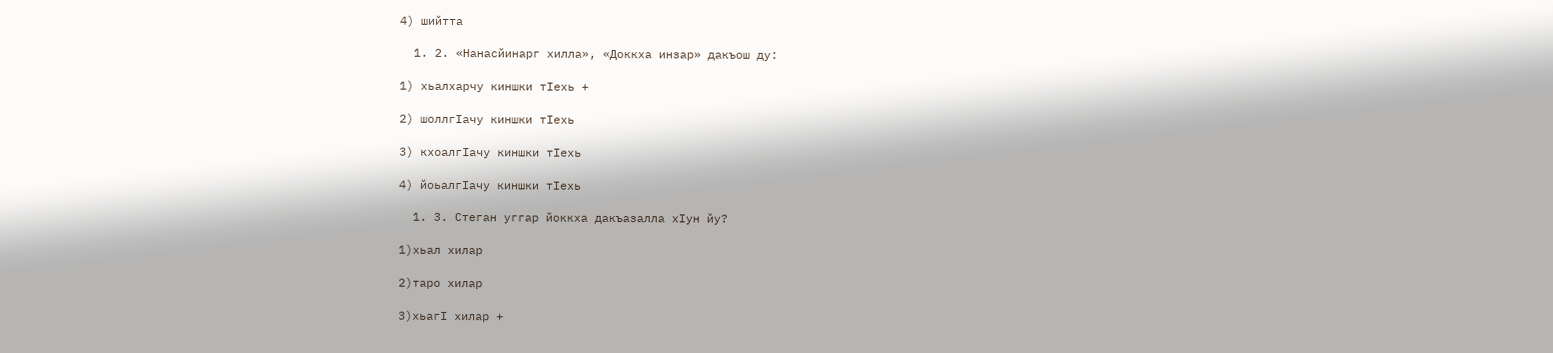4) шийтта

  1. 2. «Нанасйинарг хилла», «Доккха инзар» дакъош ду:

1) хьалхарчу киншки тIехь +

2) шоллгIачу киншки тIехь

3) кхоалгIачу киншки тIехь

4) йоьалгIачу киншки тIехь

  1. 3. Стеган уггар йоккха дакъазалла хIун йу?

1)хьал хилар

2)таро хилар

3)хьагI хилар +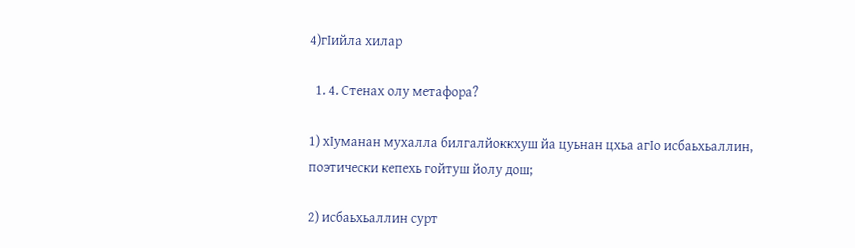4)гIийла хилар

  1. 4. Стенах олу метафора?

1) хIуманан мухалла билгалйоккхуш йа цуьнан цхьа агIо исбаьхьаллин, поэтически кепехь гойтуш йолу дош;

2) исбаьхьаллин сурт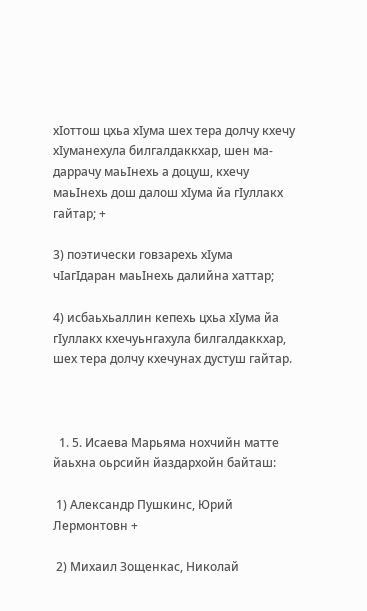хIоттош цхьа хIума шех тера долчу кхечу хIуманехула билгалдаккхар, шен ма-даррачу маьIнехь а доцуш, кхечу маьIнехь дош далош хIума йа гIуллакх гайтар; +

3) поэтически говзарехь хIума чIагIдаран маьIнехь далийна хаттар;

4) исбаьхьаллин кепехь цхьа хIума йа гIуллакх кхечуьнгахула билгалдаккхар, шех тера долчу кхечунах дустуш гайтар.



  1. 5. Исаева Марьяма нохчийн матте йаьхна оьрсийн йаздархойн байташ:

 1) Александр Пушкинс, Юрий Лермонтовн +

 2) Михаил Зощенкас, Николай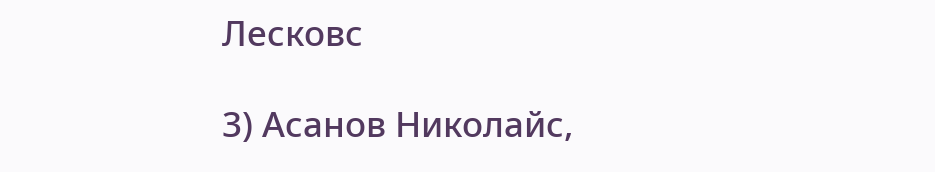Лесковс

3) Асанов Николайс,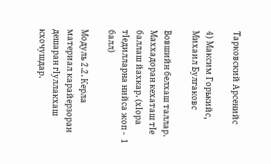Тарковский Арсенийс

4) Максим Горькийс, Михаил Булгаковс

Вовшийн белхаш таллар. Маххадоран кехаташ тIе баллаш йахкар. (хIора тIедилларна нийса жоп -  1 балл)

Модуль 2.2. Керла материал карайерзоран дешаран гIуллакхаш кхочушдар.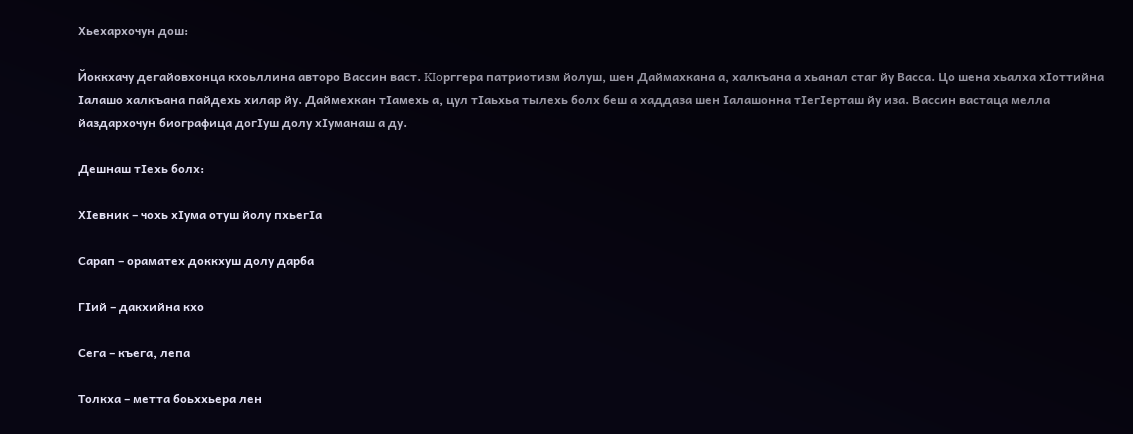Хьехархочун дош:

Йоккхачу дегайовхонца кхоьллина авторо Вассин васт. KIoрггеpa патриотизм йолуш, шен Даймахкана а, халкъана а хьанал стаг йу Baсca. Цо шена хьалха хIоттийна Iалашо халкъана пайдехь хилар йу. Даймехкан тIамехь а, цул тIаьхьа тылехь болх беш а хаддаза шен Iалашонна тIегIерташ йу иза. Вассин вастаца мелла йаздархочун биографица догIуш долу хIуманаш а ду.

Дешнаш тIехь болх:

ХIевник – чохь хIума отуш йолу пхьегIа

Сарап – ораматех доккхуш долу дарба

ГIий – дакхийна кхо

Сега – къега, лепа

Толкха – метта боьххьера лен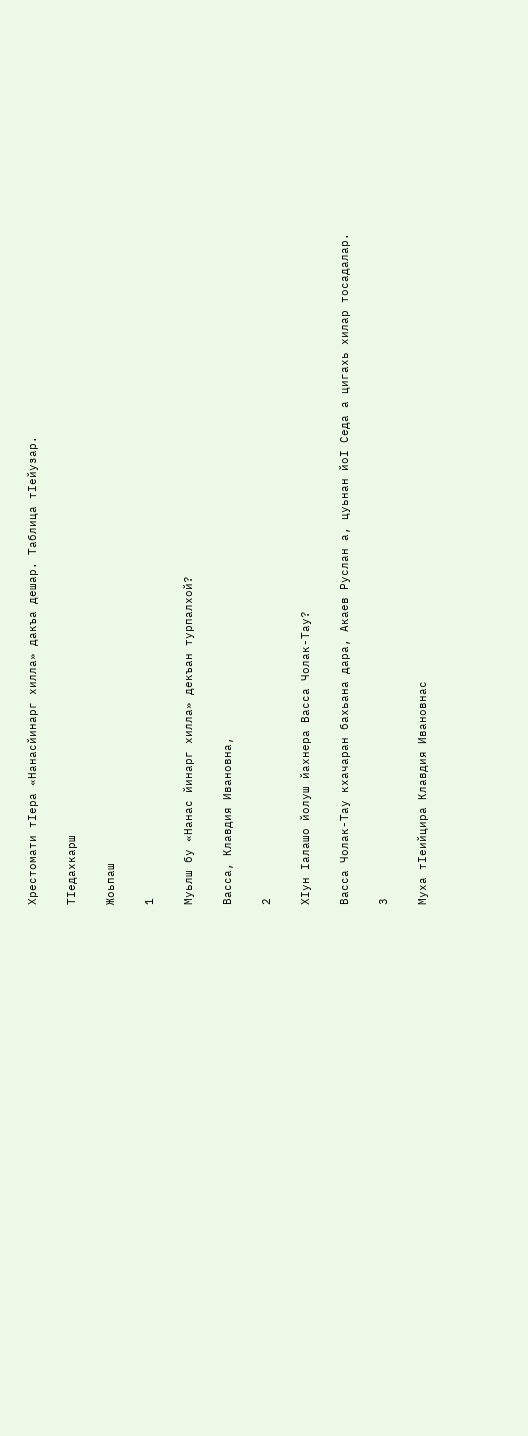Хрестомати тIера «Нанасйинарг хилла» дакъа дешар. Таблица тIейузар.

ТIедахкарш

Жоьпаш

1

Муьлш бу «Нанас йинарг хилла» декъан турпалхой?

Васса, Клавдия Ивановна,

2

ХIун Iалашо йолуш йахнера Васса Чолак-Тау?

Васса Чолак-Тау кхачаран бахьана дара, Акаев Руслан а, цуьнан йоI Седа а цигахь хилар тосадалар.

3

Муха тIеийцира Клавдия Ивановнас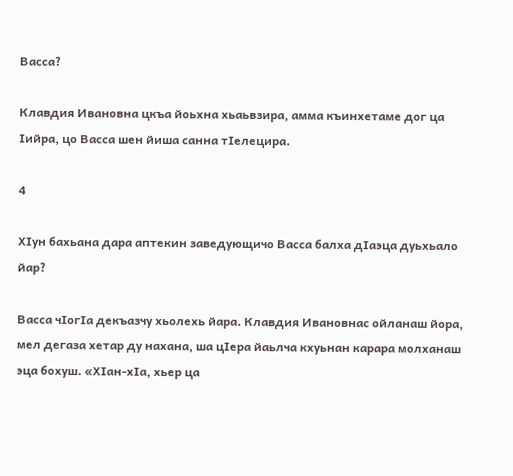Васса?

Клавдия Ивановна цкъа йоьхна хьаьвзира, амма къинхетаме дог ца Iийра, цо Васса шен йиша санна тIелецира.

4

ХIун бахьана дара аптекин заведующичо Васса балха дIаэца дуьхьало йар?

Васса чIогIа декъазчу хьолехь йара. Клавдия Ивановнас ойланаш йора, мел дегаза хетар ду нахана, ша цIера йаьлча кхуьнан карара молханаш эца бохуш. «ХIан-хIа, хьер ца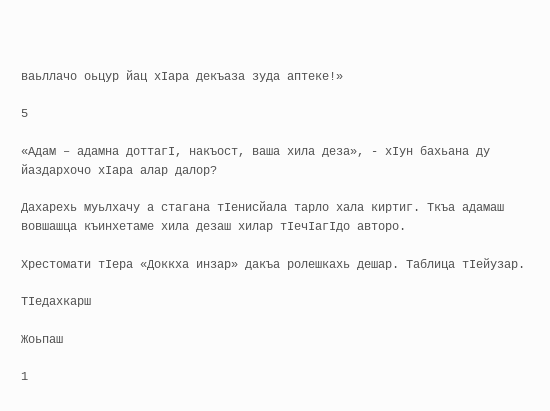ваьллачо оьцур йац хIара декъаза зуда аптеке!»

5

«Адам – адамна доттагI, накъост, ваша хила деза», - хIун бахьана ду йаздархочо хIара алар далор?

Дахарехь муьлхачу а стагана тIенисйала тарло хала киртиг. Ткъа адамаш вовшашца къинхетаме хила дезаш хилар тIечIагIдо авторо.

Хрестомати тIера «Доккха инзар» дакъа ролешкахь дешар. Таблица тIейузар.

ТIедахкарш

Жоьпаш

1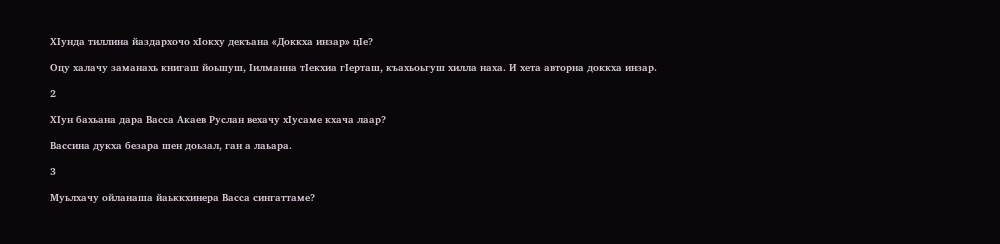ХIунда тиллина йаздархочо хIокху декъана «Доккха инзар» цIе?

Оцу халачу заманахь книгаш йоьшуш, Iилманна тIекхиа гIерташ, къахьоьгуш хилла наха. И хета авторна доккха инзар.

2

ХIун бахьана дара Васса Акаев Руслан вехачу хIусаме кхача лаар?

Вассина дукха безара шен доьзал, ган а лаьара.

3

Муьлхачу ойланаша йаьккхинера Васса сингаттаме?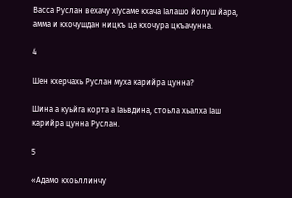Васса Руслан вехачу хIусаме кхача Iалашо йолуш йара, амма и кхочушдан ницкъ ца кхочура цкъачунна.

4

Шен кхерчахь Руслан муха карийра цунна?

Шина а куьйга корта а Iаьвдина, стоьла хьалха Iаш карийра цунна Руслан.

5

«Адамо кхоьллинчу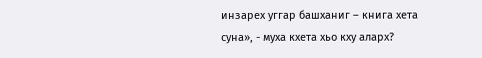инзарех уггар башханиг – книга хета суна», - муха кхета хьо кху аларх?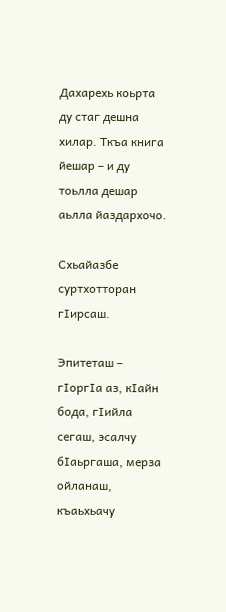Дахарехь коьрта ду стаг дешна хилар. Ткъа книга йешар – и ду тоьлла дешар аьлла йаздархочо.

Схьайазбе суртхотторан гIирсаш.

Эпитеташ – гIоргIа аз, кIайн бода, гIийла сегаш, эсалчу бIаьргаша, мерза ойланаш, къаьхьачу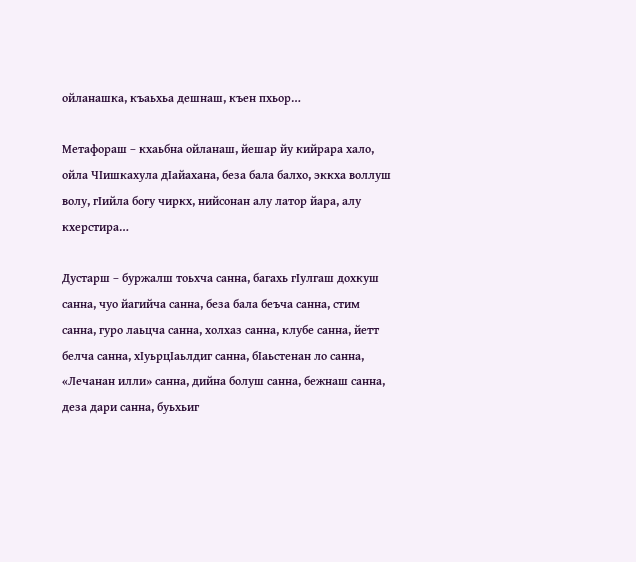ойланашка, къаьхьа дешнаш, къен пхьор…

Метафораш – кхаьбна ойланаш, йешар йу кийрара хало, ойла ЧIишкахула дIайахана, беза бала балхо, эккха воллуш волу, гIийла богу чиркх, нийсонан алу латор йара, алу кхерстира…

Дустарш – буржалш тоьхча санна, багахь гIулгаш дохкуш санна, чуо йагийча санна, беза бала беъча санна, стим санна, гуро лаьцча санна, холхаз санна, клубе санна, йетт белча санна, хIуьрцIаьлдиг санна, бIаьстенан ло санна, «Лечанан илли» санна, дийна болуш санна, бежнаш санна, деза дари санна, буьхьиг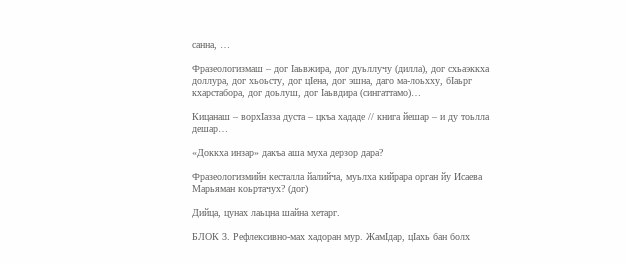санна, …

Фразеологизмаш – дог Iаьвжира, дог дуьллучу (дилла), дог схьаэккха доллура, дог хьоьсту, дог цIена, дог эшна, даго ма-лоьхху, бIаьрг кхарстабора, дог доьлуш, дог Iаьвдира (сингаттамо)…

Кицанаш – ворхIазза дуста – цкъа хададе // книга йешар – и ду тоьлла дешар…

«Доккха инзар» дакъа аша муха дерзор дара?

Фразеологизмийн кесталла йалийча, муьлха кийрара орган йу Исаева Марьяман коьртачух? (дог)

Дийца, цунах лаьцна шайна хетарг.

БЛОК 3. Рефлексивно-мах хадоран мур. ЖамIдар, цIахь бан болх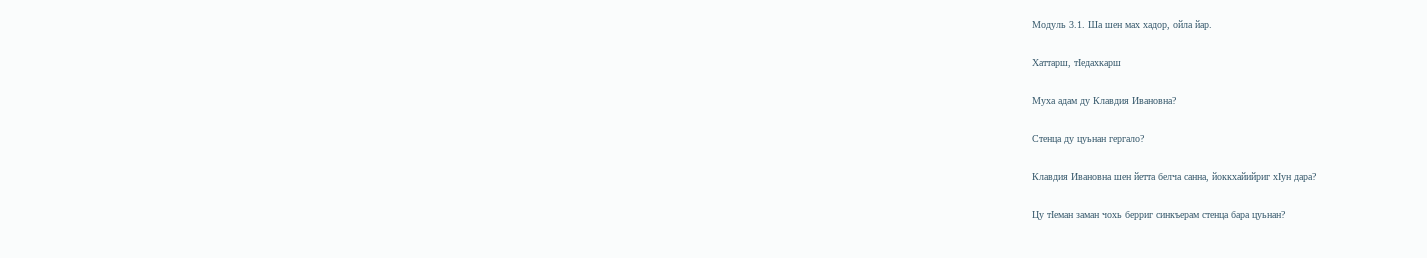Модуль 3.1. Ша шен мах хадор, ойла йар.

Хаттарш, тIедахкарш

Муха адам ду Клавдия Ивановна?

Стенца ду цуьнан гергало?

Клавдия Ивановна шен йетта белча санна, йоккхайийриг хIун дара?

Цу тIеман заман чохь берриг синкъерам стенца бара цуьнан?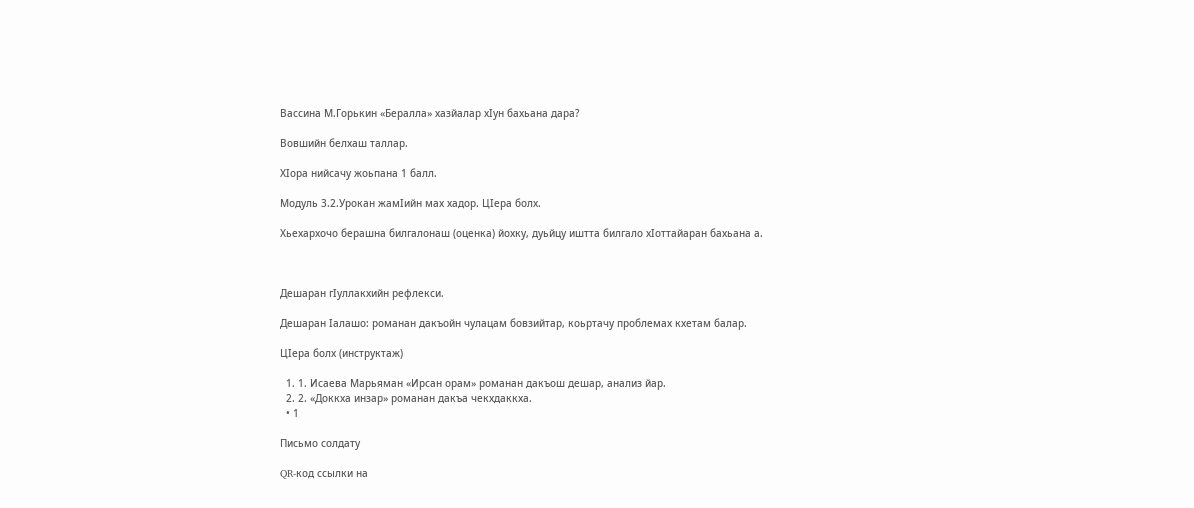Вассина М.Горькин «Бералла» хазйалар хIун бахьана дара?

Вовшийн белхаш таллар.

ХIора нийсачу жоьпана 1 балл.

Модуль 3.2.Урокан жамIийн мах хадор. ЦIера болх.

Хьехархочо берашна билгалонаш (оценка) йохку, дуьйцу иштта билгало хIоттайаран бахьана а.



Дешаран гIуллакхийн рефлекси.

Дешаран Iалашо: романан дакъойн чулацам бовзийтар, коьртачу проблемах кхетам балар.

ЦIера болх (инструктаж)

  1. 1. Исаева Марьяман «Ирсан орам» романан дакъош дешар, анализ йар.
  2. 2. «Доккха инзар» романан дакъа чекхдаккха.
  • 1

Письмо солдату

QR-код ссылки на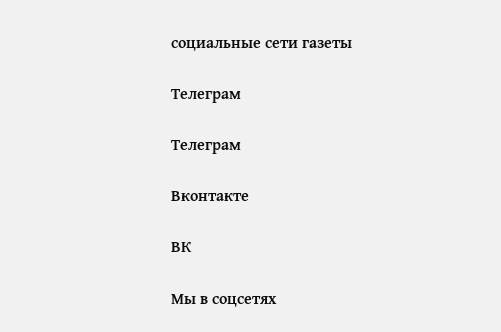социальные сети газеты

Телеграм

Телеграм

Вконтакте

ВК

Мы в соцсетях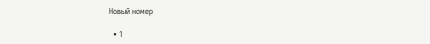Новый номер

  • 1